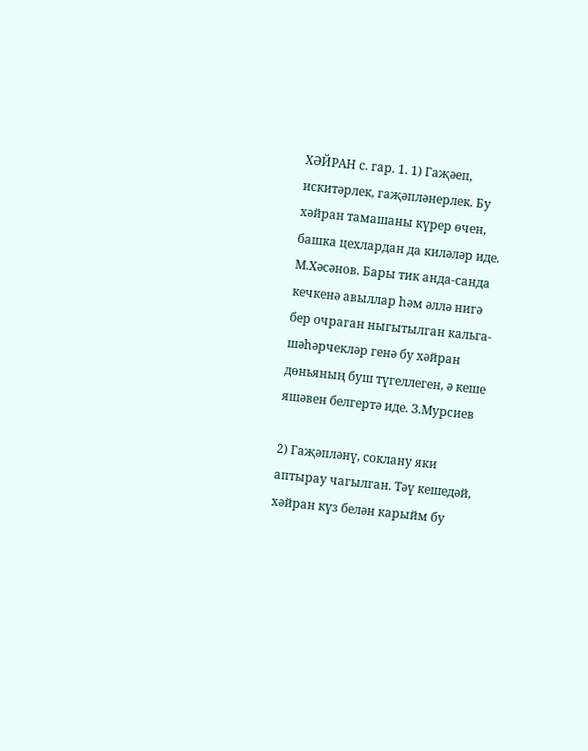ХӘЙРАН с. гар. 1. 1) Гаҗәеп, искитәрлек, гаҗәпләнерлек. Бу хәйран тамашаны күрер өчен, башка цехлардан да киләләр иде. М.Хәсәнов. Бары тик анда-санда кечкенә авыллар һәм әллә нигә бер очраган ныгытылган кальга-шәһәрчекләр генә бу хәйран дөньяның буш түгеллеген, ә кеше яшәвен белгертә иде. З.Мурсиев

2) Гаҗәпләнү, соклану яки аптырау чагылган. Тәү кешедәй, хәйран күз белән карыйм бу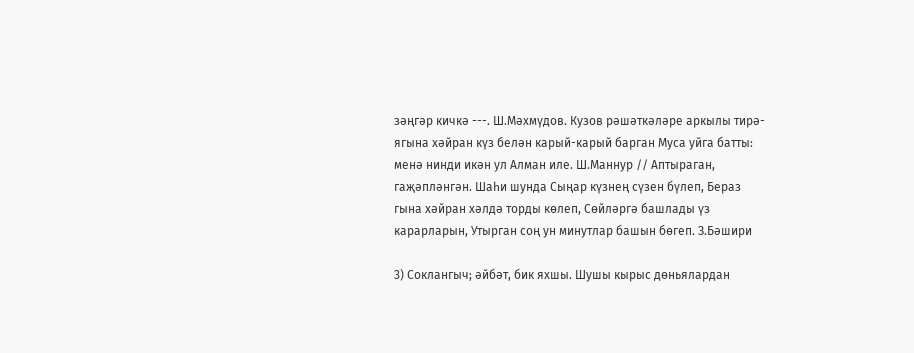зәңгәр кичкә ---. Ш.Мәхмүдов. Кузов рәшәткәләре аркылы тирә-ягына хәйран күз белән карый-карый барган Муса уйга батты: менә нинди икән ул Алман иле. Ш.Маннур // Аптыраган, гаҗәпләнгән. Шаһи шунда Сыңар күзнең сүзен бүлеп, Бераз гына хәйран хәлдә торды көлеп, Сөйләргә башлады үз карарларын, Утырган соң ун минутлар башын бөгеп. З.Бәшири

3) Соклангыч; әйбәт, бик яхшы. Шушы кырыс дөньялардан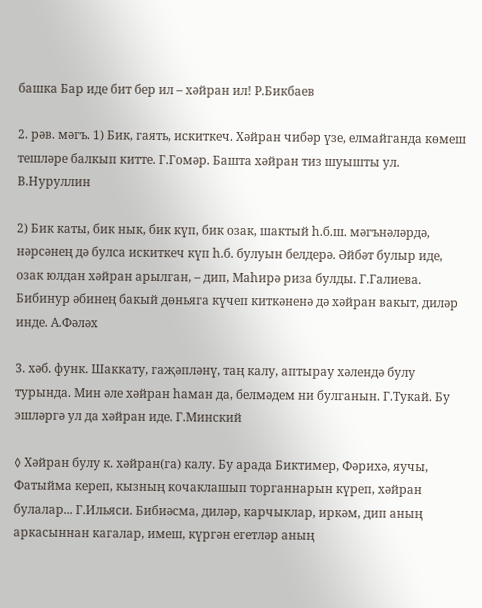башка Бар иде бит бер ил – хәйран ил! Р.Бикбаев

2. рәв. мәгъ. 1) Бик, гаять, искиткеч. Хәйран чибәр үзе, елмайганда көмеш тешләре балкып китте. Г.Гомәр. Башта хәйран тиз шуышты ул. В.Нуруллин

2) Бик каты, бик нык, бик күп, бик озак, шактый һ.б.ш. мәгънәләрдә, нәрсәнең дә булса искиткеч күп һ.б. булуын белдерә. Әйбәт булыр иде, озак юлдан хәйран арылган, – дип, Маһирә риза булды. Г.Галиева. Бибинур әбинең бакый дөньяга күчеп киткәненә дә хәйран вакыт, диләр инде. А.Фәләх

3. хәб. функ. Шаккату, гаҗәпләнү, таң калу, аптырау хәлендә булу турында. Мин әле хәйран һаман да, белмәдем ни булганын. Г.Тукай. Бу эшләргә ул да хәйран иде. Г.Минский

◊ Хәйран булу к. хәйран(га) калу. Бу арада Биктимер, Фәрихә, яучы, Фатыйма кереп, кызның кочаклашып торганнарын күреп, хәйран булалар... Г.Ильяси. Бибиәсма, диләр, карчыклар, иркәм, дип аның аркасыннан кагалар, имеш, күргән егетләр аның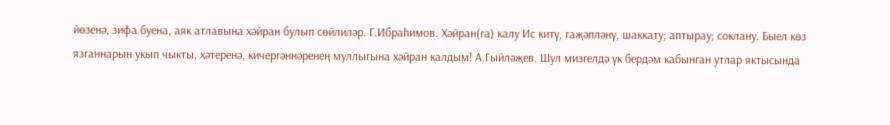йөзенә, зифа буена, аяк атлавына хәйран булып сөйлиләр. Г.Ибраһимов. Хәйран(га) калу Ис китү, гаҗәпләнү, шаккату; аптырау; соклану. Быел көз язганнарын укып чыкты, хәтеренә, кичергәннәренең муллыгына хәйран калдым! А.Гыйләҗев. Шул мизгелдә үк бердәм кабынган утлар яктысында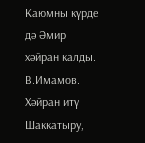Каюмны күрде дә Әмир хәйран калды. В.Имамов. Хәйран итү Шаккатыру,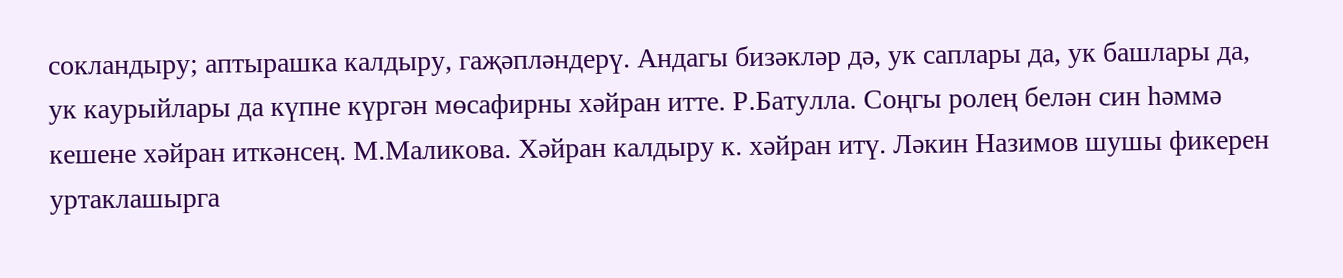сокландыру; аптырашка калдыру, гаҗәпләндерү. Андагы бизәкләр дә, ук саплары да, ук башлары да, ук каурыйлары да күпне күргән мөсафирны хәйран итте. Р.Батулла. Соңгы ролең белән син һәммә кешене хәйран иткәнсең. М.Маликова. Хәйран калдыру к. хәйран итү. Ләкин Назимов шушы фикерен уртаклашырга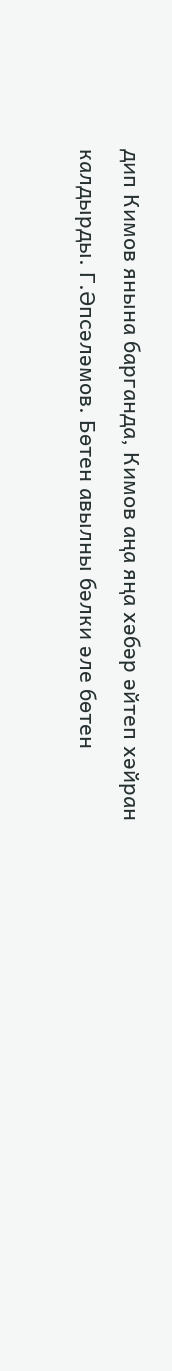дип Кимов янына барганда, Кимов аңа яңа хәбәр әйтеп хәйран калдырды. Г.Әпсәләмов. Бөтен авылны бәлки әле бөтен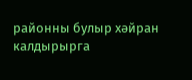районны булыр хәйран калдырырга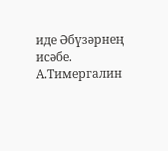иде Әбүзәрнең исәбе. А.Тимергалин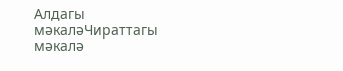Алдагы мәкаләЧираттагы мәкалә